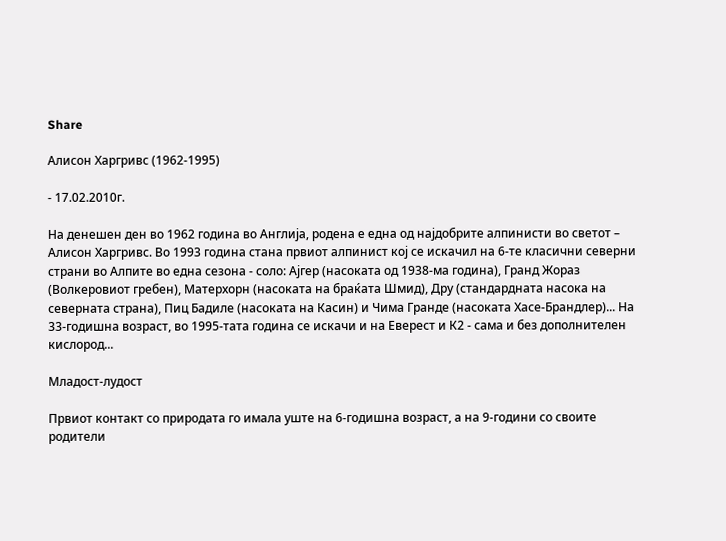Share

Алисон Харгривс (1962-1995)

- 17.02.2010г.

На денешен ден во 1962 година во Англија, родена е една од најдобрите алпинисти во светот – Алисон Харгривс. Во 1993 година стана првиот алпинист кој се искачил на 6-те класични северни страни во Алпите во една сезона - соло: Ајгер (насоката од 1938-ма година), Гранд Жораз (Волкеровиот гребен), Матерхорн (насоката на браќата Шмид), Дру (стандардната насока на северната страна), Пиц Бадиле (насоката на Касин) и Чима Гранде (насоката Хасе-Брандлер)... На 33-годишна возраст, во 1995-тата година се искачи и на Еверест и К2 - сама и без дополнителен кислород...

Младост-лудост

Првиот контакт со природата го имала уште на 6-годишна возраст, а на 9-години со своите родители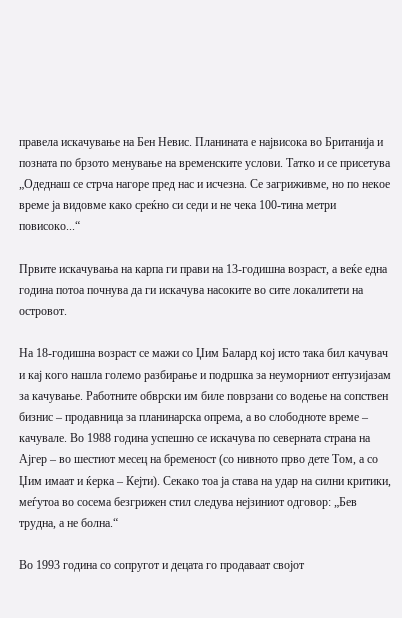правела искачување на Бен Невис. Планината е највисока во Британија и позната по брзото менување на временските услови. Татко и се присетува „Одеднаш се стрча нагоре пред нас и исчезна. Се загриживме, но по некое време ја видовме како среќно си седи и не чека 100-тина метри повисоко...“

Првите искачувања на карпа ги прави на 13-годишна возраст, а веќе една година потоа почнува да ги искачува насоките во сите локалитети на островот.

На 18-годишна возраст се мажи со Џим Балард кој исто така бил качувач и кај кого нашла големо разбирање и подршка за неуморниот ентузијазам за качување. Работните обврски им биле поврзани со водење на сопствен бизнис – продавница за планинарска опрема, а во слободноте време – качувале. Во 1988 година успешно се искачува по северната страна на Ајгер – во шестиот месец на бременост (со нивното прво дете Том, а со Џим имаат и ќерка – Кејти). Секако тоа ја става на удар на силни критики, меѓутоа во сосема безгрижен стил следува нејзиниот одговор: „Бев трудна, а не болна.“

Во 1993 година со сопругот и децата го продаваат својот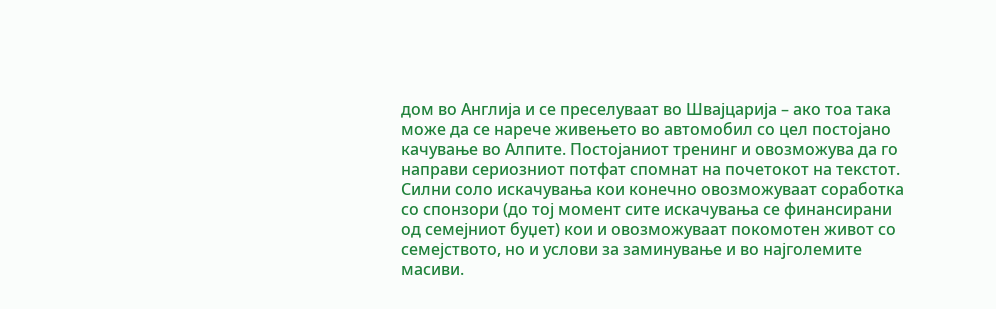дом во Англија и се преселуваат во Швајцарија – ако тоа така може да се нарече живењето во автомобил со цел постојано качување во Алпите. Постојаниот тренинг и овозможува да го направи сериозниот потфат спомнат на почетокот на текстот. Силни соло искачувања кои конечно овозможуваат соработка со спонзори (до тој момент сите искачувања се финансирани од семејниот буџет) кои и овозможуваат покомотен живот со семејството, но и услови за заминување и во најголемите масиви.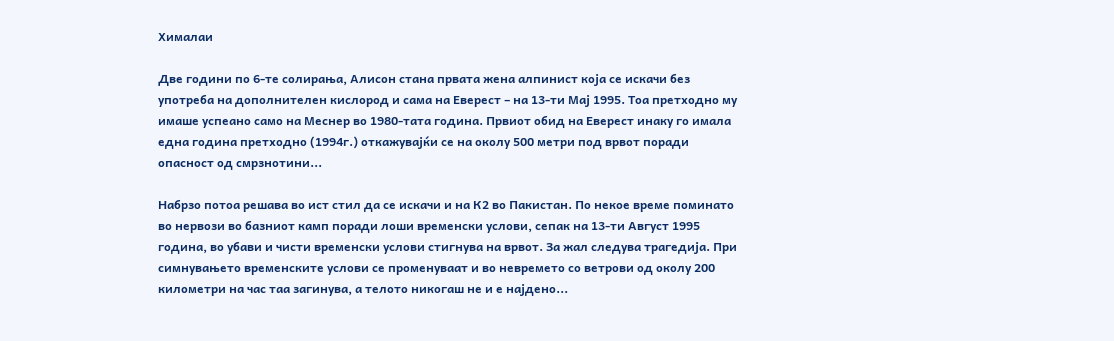Хималаи

Две години по 6-те солирања, Алисон стана првата жена алпинист која се искачи без употреба на дополнителен кислород и сама на Еверест – на 13-ти Мај 1995. Тоа претходно му имаше успеано само на Меснер во 1980-тата година. Првиот обид на Еверест инаку го имала една година претходно (1994г.) откажувајќи се на околу 500 метри под врвот поради опасност од смрзнотини...

Набрзо потоа решава во ист стил да се искачи и на К2 во Пакистан. По некое време поминато во нервози во базниот камп поради лоши временски услови, сепак на 13-ти Август 1995 година, во убави и чисти временски услови стигнува на врвот. За жал следува трагедија. При симнувањето временските услови се променуваат и во невремето со ветрови од околу 200 километри на час таа загинува, а телото никогаш не и е најдено...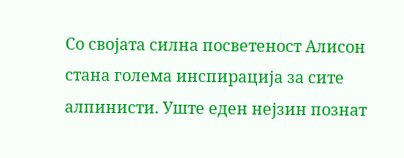Со својата силна посветеност Алисон стана голема инспирација за сите алпинисти. Уште еден нејзин познат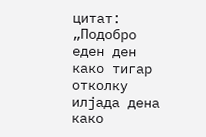цитат: „Подобро еден ден како тигар отколку илјада дена како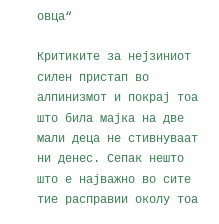овца“

Критиките за нејзиниот силен пристап во алпинизмот и покрај тоа што била мајка на две мали деца не стивнуваат ни денес. Сепак нешто што е најважно во сите тие расправии околу тоа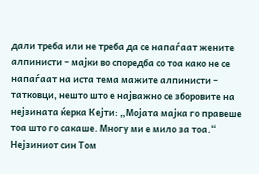дали треба или не треба да се напаѓаат жените алпинисти – мајки во споредба со тоа како не се напаѓаат на иста тема мажите алпинисти – татковци, нешто што е најважно се зборовите на нејзината ќерка Кејти: „Мојата мајка го правеше тоа што го сакаше. Многу ми е мило за тоа.“ Нејзиниот син Том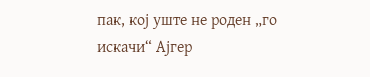пак, кој уште не роден „го искачи“ Ајгер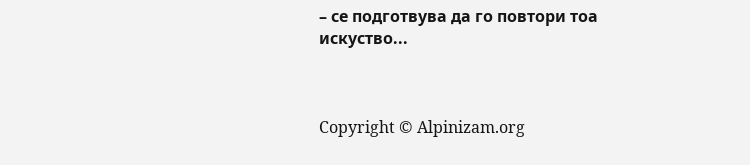– се подготвува да го повтори тоа искуство...



Copyright © Alpinizam.org